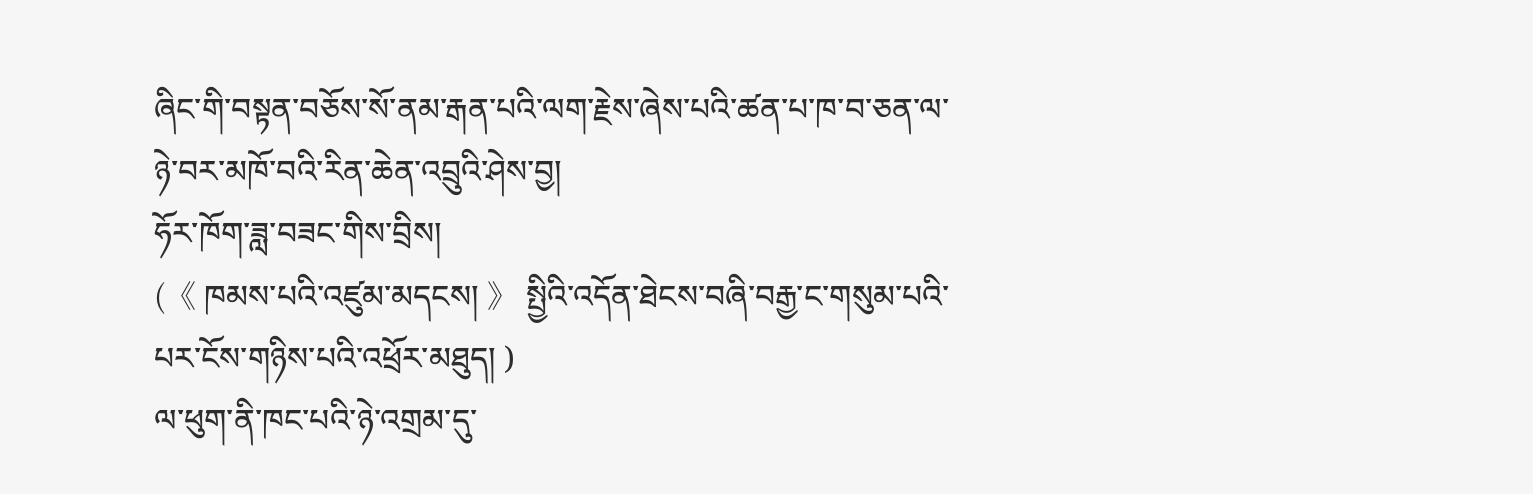ཞིང་གི་བསྟན་བཅོས་སོ་ནམ་རྒན་པའི་ལག་རྗེས་ཞེས་པའི་ཚན་པ་ཁ་བ་ཅན་ལ་ཉེ་བར་མཁོ་བའི་རིན་ཆེན་འབྲུའི་ཤེས་བྱ།
ཧོར་ཁོག་ཟླ་བཟང་གིས་བྲིས།
(《 ཁམས་པའི་འཛུམ་མདངས། 》 སྤྱིའི་འདོན་ཐེངས་བཞི་བརྒྱ་ང་གསུམ་པའི་པར་ངོས་གཉིས་པའི་འཕྲོར་མཐུད། )
ལ་ཕུག་ནི་ཁང་པའི་ཉེ་འགྲམ་དུ་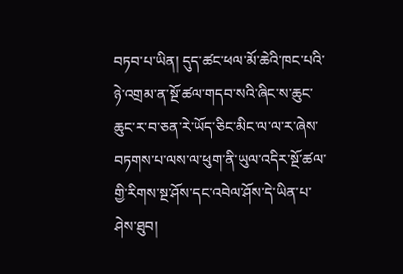བཏབ་པ་ཡིན། དུད་ཚང་ཕལ་མོ་ཆེའི་ཁང་པའི་ཉེ་འགྲམ་ན་སྔོ་ཚལ་གདབ་སའི་ཞིང་ས་ཆུང་ཆུང་ར་བ་ཅན་རེ་ཡོད་ཅིང་མིང་ལ་ལ་ར་ཞེས་བཏགས་པ་ལས་ལ་ཕུག་ནི་ཡུལ་འདིར་སྔོ་ཚལ་གྱི་རིགས་སྔ་ཤོས་དང་འབེལ་ཤོས་དེ་ཡིན་པ་ཤེས་ཐུབ།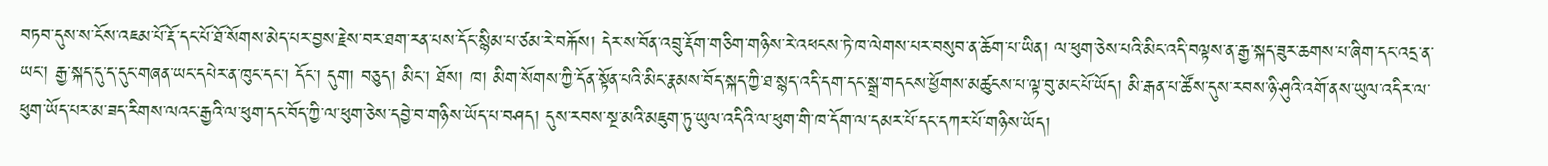བཏབ་དུས་ས་ངོས་འཇམ་པོ་རྡོ་དང་པོ་ཐོ་སོགས་མེད་པར་བྱས་རྗེས་བར་ཐག་རན་པས་དོང་སྙིམ་པ་ཙམ་རེ་བརྐོས། དེར་ས་བོན་འབྲུ་རྡོག་གཅིག་གཉིས་རེ་འཕངས་ཏེ་ཁ་ལེགས་པར་བསུབ་ན་ཆོག་པ་ཡིན། ལ་ཕུག་ཅེས་པའི་མིང་འདི་བལྟས་ན་རྒྱ་སྐད་ཟུར་ཆགས་པ་ཞིག་དང་འདྲ་ན་ཡང་། རྒྱ་སྐད་དུ་ད་དུང་གཞན་ཡང་དཔེར་ན་ཁུང་དང་། དོང་། དུག། བཅུད། མིང་། ཐོས། ཁ། མིག་སོགས་ཀྱི་དོན་སྟོན་པའི་མིང་རྣམས་བོད་སྐད་ཀྱི་ཐ་སྙད་འདི་དག་དང་སྒྲ་གདངས་ཕྱོགས་མཚུངས་པ་ལྟ་བུ་མང་པོ་ཡོད། མི་རྒན་པ་ཚོས་དུས་རབས་ཉི་ཤུའི་འགོ་ནས་ཡུལ་འདིར་ལ་ཕུག་ཡོད་པར་མ་ཟད་རིགས་ལའང་རྒྱའི་ལ་ཕུག་དང་བོད་ཀྱི་ལ་ཕུག་ཅེས་དབྱེ་བ་གཉིས་ཡོད་པ་བཤད། དུས་རབས་སྔ་མའི་མཇུག་ཏུ་ཡུལ་འདིའི་ལ་ཕུག་གི་ཁ་དོག་ལ་དམར་པོ་དང་དཀར་པོ་གཉིས་ཡོད།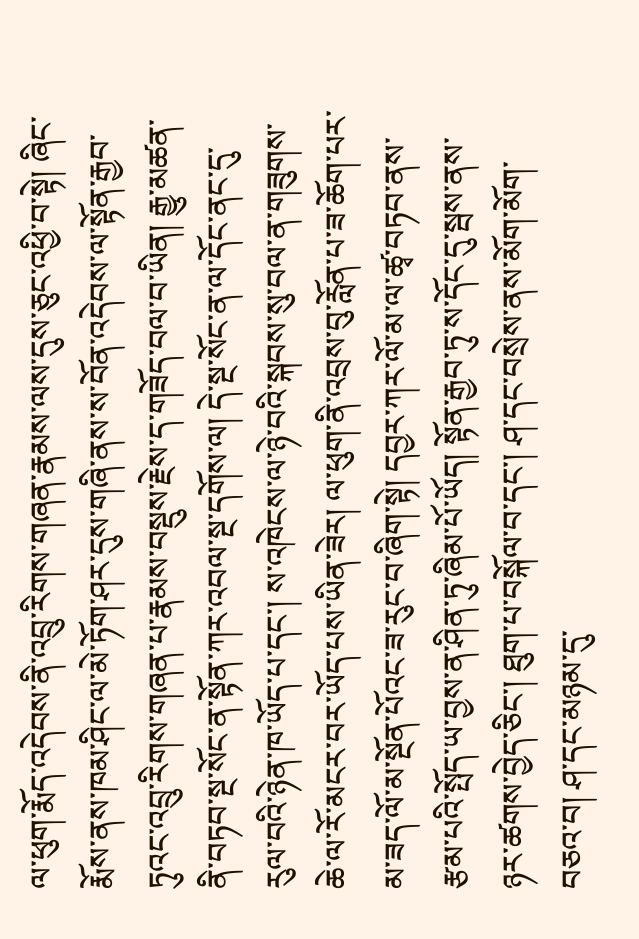ལ་ཕུག་རྨོད་འདེབས་ནི་འབྲུ་རིགས་གཞན་རྣམས་ལས་དུས་ཅུང་འཕྱི་བ་སྟེ། ཞིང་རྨོས་ནས་ཁམ་ཤིང་ལ་མེ་ཏོག་ཤར་དུས་གཞི་ནས་ས་བོན་འདེབས་ལ་སྟོན་རྒྱབ་ཏུའང་འབྲུ་རིགས་གཞན་པ་རྣམས་བསྡུས་རྗེས་ད་གཟོད་བལ་བ་ཡིན། རྒྱུ་མཚན་ནི་བཏབ་སྔ་སོང་ན་སྟོན་ཀར་འབལ་སྔ་དགོས་ལ། དེ་སྔ་སོང་ན་ལ་དོང་ནང་དུ་རུལ་བའི་ཉེན་ཁ་ཡོད་པ་དང་། ས་འཁེངས་ལ་ཉེ་བའི་སྐབས་སུ་བལ་ན་གཟུགས་ཆེ་ལ་རོ་མངར་བར་ཡོད་པས་ཡིན་ཟེར། ལ་ཕུག་ནི་འབྲས་བུ་རློན་པ་ཟ་ཆོག་པར་མ་ཟད་ལོ་མ་སྔོན་པོའང་ཟ་རུང་བ་ཞིག་སྟེ། དབྱར་ཀར་ལོ་མ་ལ་ཚྭ་བཏབ་ནས་རྩམ་པའི་སྤོད་ཡ་བྱས་ན་ཤིན་ཏུ་ཞིམ་པོ་ཡོད། སྟོན་རྒྱབ་ཏུ་ས་དོང་དུ་སྦས་ནས་ཉར་ཚགས་བྱེད་ཅིང་། ཐུག་པ་བསྐོལ་བ་དང་། ཤ་དང་བསྲེས་ནས་མོག་མོག་བཅའ་བ། ཤ་དང་མཉམ་དུ་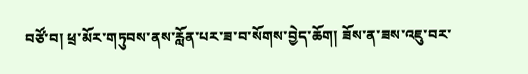བཙོ་བ། ཕྲ་མོར་གཏུབས་ནས་རློན་པར་ཟ་བ་སོགས་བྱེད་ཆོག། ཟོས་ན་ཟས་འཇུ་བར་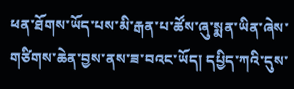ཕན་ཐོགས་ཡོད་པས་མི་རྒན་པ་ཚོས་ཞུ་སྨན་ཡིན་ཞེས་གཙིགས་ཆེན་བྱས་ནས་ཟ་བའང་ཡོད། དཔྱིད་ཀའི་དུས་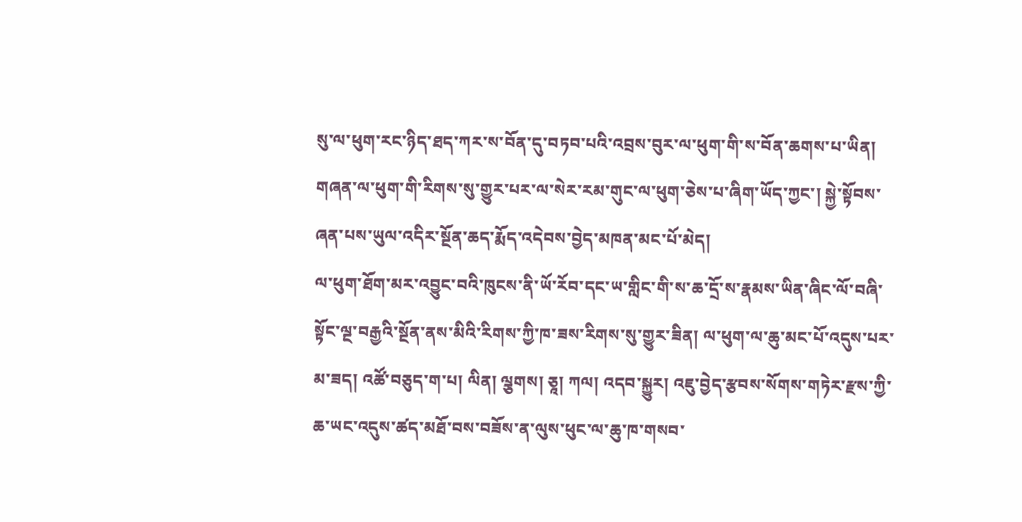སུ་ལ་ཕུག་རང་ཉིད་ཐད་ཀར་ས་བོན་དུ་བཏབ་པའི་འབྲས་བུར་ལ་ཕུག་གི་ས་བོན་ཆགས་པ་ཡིན། གཞན་ལ་ཕུག་གི་རིགས་སུ་གྱུར་པར་ལ་སེར་རམ་གུང་ལ་ཕུག་ཅེས་པ་ཞིག་ཡོད་ཀྱང་། སྐྱེ་སྟོབས་ཞན་པས་ཡུལ་འདིར་སྔོན་ཆད་རྨོད་འདེབས་བྱེད་མཁན་མང་པོ་མེད།
ལ་ཕུག་ཐོག་མར་འབྱུང་བའི་ཁུངས་ནི་ཡོ་རོབ་དང་ཡ་གླིང་གི་ས་ཆ་དྲོ་ས་རྣམས་ཡིན་ཞིང་ལོ་བཞི་སྟོང་ལྔ་བརྒྱའི་སྔོན་ནས་མིའི་རིགས་ཀྱི་ཁ་ཟས་རིགས་སུ་གྱུར་ཟིན། ལ་ཕུག་ལ་ཆུ་མང་པོ་འདུས་པར་མ་ཟད། འཚོ་བཅུད་ག་པ། ལིན། ལྕགས། ཅཱ། ཀལ། འདབ་སྐྱུར། འཇུ་བྱེད་རྩབས་སོགས་གཏེར་རྫས་ཀྱི་ཆ་ཡང་འདུས་ཚད་མཐོ་བས་བཟོས་ན་ལུས་ཕུང་ལ་ཆུ་ཁ་གསབ་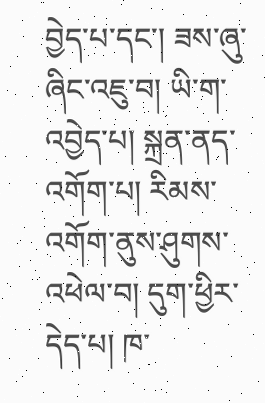བྱེད་པ་དང་། ཟས་ཞུ་ཞིང་འཇུ་བ། ཡི་ག་འབྱེད་པ། སྐྲན་ནད་འགོག་པ། རིམས་འགོག་ནུས་ཤུགས་འཕེལ་བ། དུག་ཕྱིར་དེད་པ། ཁ་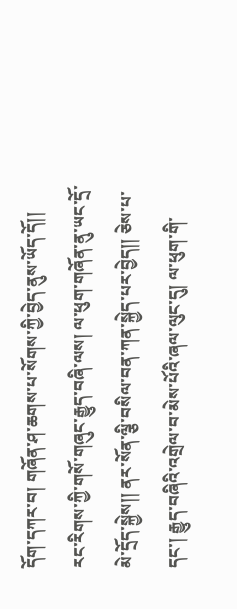དོག་དཀར་བ། གཞོན་ཤ་ཆགས་པ་སོགས་ཀྱི་བྱེད་ནུས་ཡོད་དོ།།
རང་རིགས་ཀྱི་གསོ་གཞུང་རྒྱུད་བཞི་ལས། ལ་ཕུག་གཞོན་ནུ་ཡང་དྲོ་མེ་དྲོད་སྐྱེས།། ནར་སོན་ལྕི་བསིལ་བན་ཀན་སྐྱེད་པར་བྱེད།། ཅེས་པ་དང་། རྒྱུད་བཞིའི་འགྲེལ་བ་མེས་པོའི་ཞལ་ལུང་དུ། ལ་ཕུག་གི་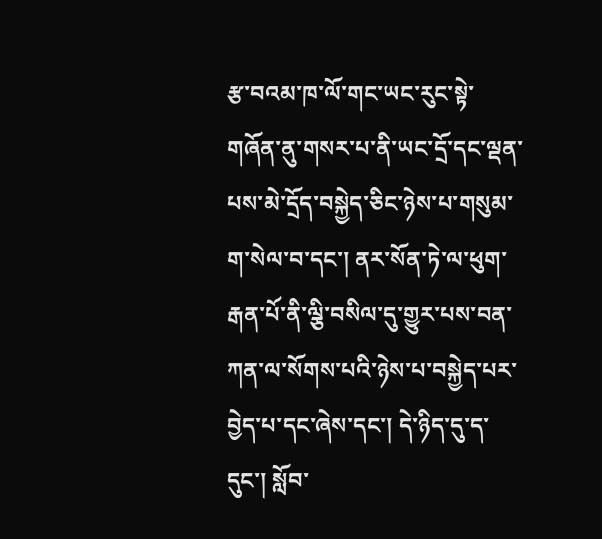རྩ་བའམ་ཁ་ལོ་གང་ཡང་རུང་སྟེ་གཞོན་ནུ་གསར་པ་ནི་ཡང་དྲོ་དང་ལྡན་པས་མེ་དྲོད་བསྐྱེད་ཅིང་ཉེས་པ་གསུམ་ག་སེལ་བ་དང་། ནར་སོན་ཏེ་ལ་ཕུག་རྒན་པོ་ནི་ལྕི་བསིལ་དུ་གྱུར་པས་བན་ཀན་ལ་སོགས་པའི་ཉེས་པ་བསྐྱེད་པར་བྱེད་པ་དང་ཞེས་དང་། དེ་ཉིད་དུ་ད་དུང་། སློབ་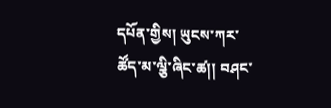དཔོན་གྱིས། ཡུངས་ཀར་ཚོད་མ་ལྕི་ཞིང་ཚ།། བཤང་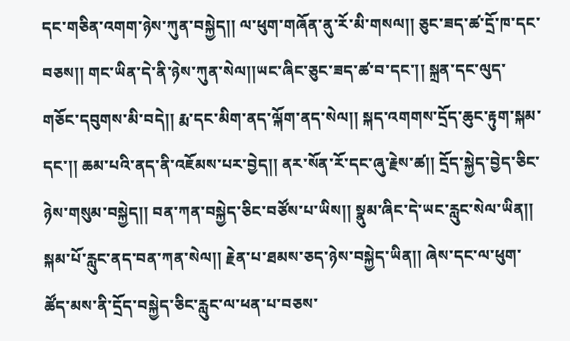དང་གཅིན་འགག་ཉེས་ཀུན་བསྐྱེད།། ལ་ཕུག་གཞོན་ནུ་རོ་མི་གསལ།། ཅུང་ཟད་ཚ་དྲོ་ཁ་དང་བཅས།། གང་ཡིན་དེ་ནི་ཉེས་ཀུན་སེལ།།ཡང་ཞིང་ཅུང་ཟད་ཚ་བ་དང་།། སྐྲན་དང་ལུད་གཅོང་དབུགས་མི་བདེ།། རྨ་དང་མིག་ནད་ལྐོག་ནད་སེལ།། སྐད་འགགས་དྲོད་ཆུང་རྟུག་སྐམ་དང་།། ཆམ་པའི་ནད་ནི་འཇོམས་པར་བྱེད།། ནར་སོན་རོ་དང་ཞུ་རྗེས་ཚ།། དྲོད་སྐྱེད་བྱེད་ཅིང་ཉེས་གསུམ་བསྐྱེད།། བན་ཀན་བསྐྱེད་ཅིང་བཙོས་པ་ཡིས།། སྣུམ་ཞིང་དེ་ཡང་རླུང་སེལ་ཡིན།། སྐམ་པོ་རླུང་ནད་བན་ཀན་སེལ།། རྗེན་པ་ཐམས་ཅད་ཉེས་བསྐྱེད་ཡིན།། ཞེས་དང་ལ་ཕུག་ཚོད་མས་ནི་དྲོད་བསྐྱེད་ཅིང་རླུང་ལ་ཕན་པ་བཅས་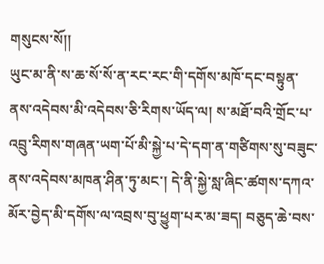གསུངས་སོ།།
ཡུང་མ་ནི་ས་ཆ་སོ་སོ་ན་རང་རང་གི་དགོས་མཁོ་དང་བསྟུན་ནས་འདེབས་མི་འདེབས་ཅི་རིགས་ཡོད་ལ། ས་མཐོ་བའི་གྲོང་པ་འབྲུ་རིགས་གཞན་ཡག་པོ་མི་སྐྱེ་པ་དེ་དག་ན་གཙིགས་སུ་བཟུང་ནས་འདེབས་མཁན་ཤིན་ཏུ་མང་། དེ་ནི་སྐྱེ་སླ་ཞིང་ཚགས་དཀའ་མོར་བྱེད་མི་དགོས་ལ་འབྲས་བུ་ཕྱུག་པར་མ་ཟད། བཅུད་ཆེ་བས་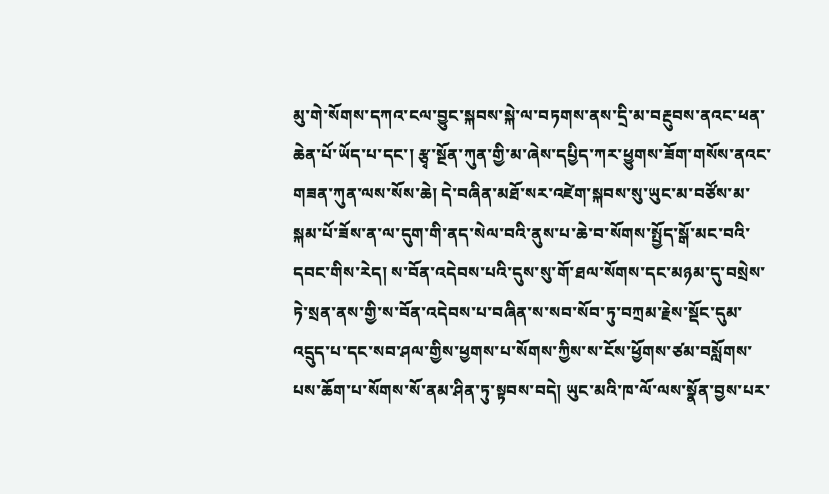མུ་གེ་སོགས་དཀའ་ངལ་བྱུང་སྐབས་སྐེ་ལ་བཏགས་ནས་དྲི་མ་བརྔུབས་ནའང་ཕན་ཆེན་པོ་ཡོད་པ་དང་། རྩྭ་སྔོན་ཀུན་གྱི་མ་ཞེས་དཔྱིད་ཀར་ཕྱུགས་ཟོག་གསོས་ནའང་གཟན་ཀུན་ལས་སོས་ཆེ། དེ་བཞིན་མཐོ་སར་འཛེག་སྐབས་སུ་ཡུང་མ་བཙོས་མ་སྐམ་པོ་ཟོས་ན་ལ་དུག་གི་ནད་སེལ་བའི་ནུས་པ་ཆེ་བ་སོགས་སྤྱོད་སྒོ་མང་བའི་དབང་གིས་རེད། ས་བོན་འདེབས་པའི་དུས་སུ་གོ་ཐལ་སོགས་དང་མཉམ་དུ་བསྲེས་ཏེ་སྲན་ནས་གྱི་ས་བོན་འདེབས་པ་བཞིན་ས་སབ་སོབ་ཏུ་བཀྲམ་རྗེས་སྡོང་དུམ་འདྲུད་པ་དང་སབ་ཤལ་གྱིས་ཕྱགས་པ་སོགས་ཀྱིས་ས་ངོས་ཕྱོགས་ཙམ་བསློགས་པས་ཆོག་པ་སོགས་སོ་ནམ་ཤིན་ཏུ་སྟབས་བདེ། ཡུང་མའི་ཁ་ལོ་ལས་སྣོན་བྱས་པར་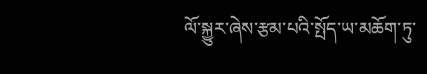ལོ་སྐྱུར་ཞེས་རྩམ་པའི་སྤོད་ཡ་མཆོག་ཏུ་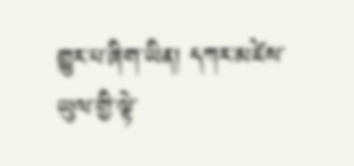གྱུར་པ་ཞིག་ཡིན། དཀར་མཛེས་ཡུལ་གྱི་ལྟེ་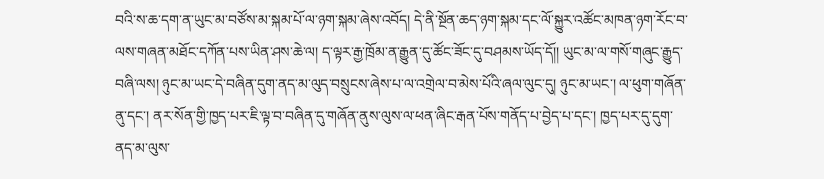བའི་ས་ཆ་དག་ན་ཡུང་མ་བཙོས་མ་སྐམ་པོ་ལ་ཉག་སྐམ་ཞེས་འབོད། དེ་ནི་སྔོན་ཆད་ཉག་སྐམ་དང་ལོ་སྐྱུར་འཚོང་མཁན་ཉག་རོང་བ་ལས་གཞན་མཐོང་དཀོན་པས་ཡིན་ཤས་ཆེ་ལ། ད་ལྟར་རྒྱ་ཁྲོམ་ན་རྒྱུན་དུ་ཚོང་ཟོང་དུ་བཤམས་ཡོད་དོ།། ཡུང་མ་ལ་གསོ་གཞུང་རྒྱུད་བཞི་ལས། ཉུང་མ་ཡང་དེ་བཞིན་དུག་ནད་མ་ལུད་བསྲུངས་ཞེས་པ་ལ་འགྲེལ་བ་མེས་པོའི་ཞལ་ལུང་དུ། ཉུང་མ་ཡང་། ལ་ཕུག་གཞོན་ནུ་དང་། ནར་སོན་གྱི་ཁྱད་པར་ཇི་ལྟ་བ་བཞིན་དུ་གཞོན་ནུས་ལུས་ལ་ཕན་ཞིང་རྒན་པོས་གནོད་པ་བྱེད་པ་དང་། ཁྱད་པར་དུ་དུག་ནད་མ་ལུས་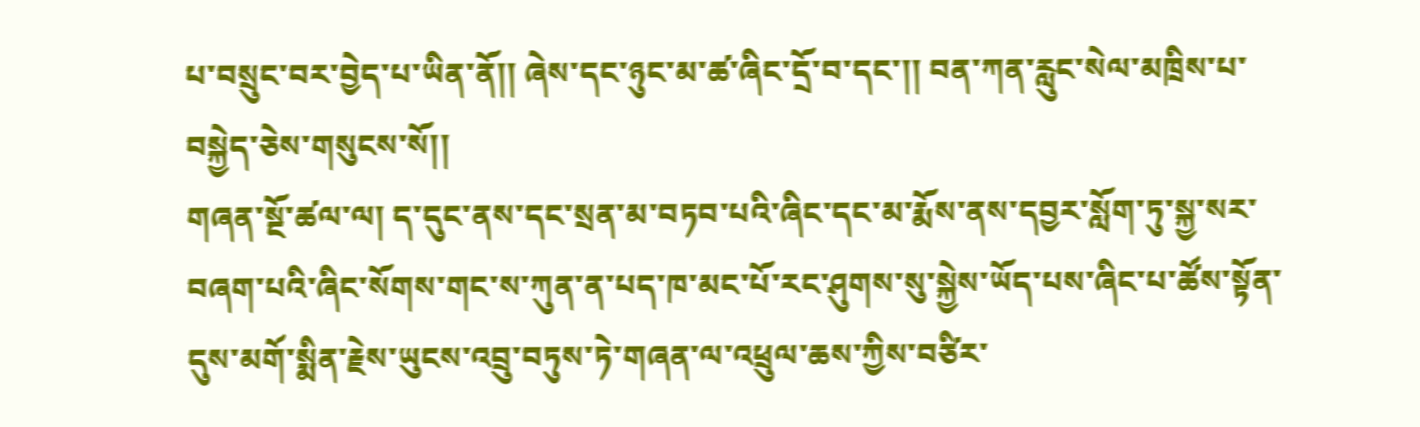པ་བསྲུང་བར་བྱེད་པ་ཡིན་ནོ།། ཞེས་དང་ཉུང་མ་ཚ་ཞིང་དྲོ་བ་དང་།། བན་ཀན་རླུང་སེལ་མཁྲིས་པ་བསྐྱེད་ཅེས་གསུངས་སོ།།
གཞན་སྔོ་ཚལ་ལ། ད་དུང་ནས་དང་སྲན་མ་བཏབ་པའི་ཞིང་དང་མ་རྨོས་ནས་དབྱར་སློག་ཏུ་སྐྱ་སར་བཞག་པའི་ཞིང་སོགས་གང་ས་ཀུན་ན་པད་ཁ་མང་པོ་རང་ཤུགས་སུ་སྐྱེས་ཡོད་པས་ཞིང་པ་ཚོས་སྟོན་དུས་མགོ་སྨིན་རྗེས་ཡུངས་འབྲུ་བཏུས་ཏེ་གཞན་ལ་འཕྲུལ་ཆས་ཀྱིས་བཙིར་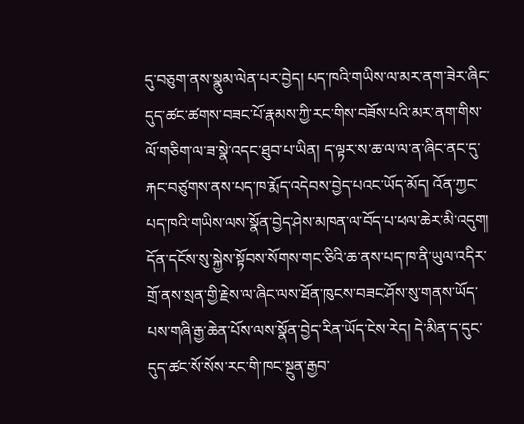དུ་བཅུག་ནས་སྣུམ་ལེན་པར་བྱེད། པད་ཁའི་གཡིས་ལ་མར་ནག་ཟེར་ཞིང་དུད་ཚང་ཚགས་བཟང་པོ་རྣམས་ཀྱི་རང་གིས་བཟོས་པའི་མར་ནག་གིས་ལོ་གཅིག་ལ་ཟ་སྣེ་འདང་ཐུབ་པ་ཡིན། ད་ལྟར་ས་ཆ་ལ་ལ་ན་ཞིང་ནང་དུ་རྐང་བཙུགས་ནས་པད་ཁ་རྨོད་འདེབས་བྱེད་པའང་ཡོད་མོད། འོན་ཀྱང་པད་ཁའི་གཡིས་ལས་སྣོན་བྱེད་ཤེས་མཁན་ལ་བོད་པ་ཕལ་ཆེར་མི་འདུག། དོན་དངོས་སུ་སྐྱེས་སྟོབས་སོགས་གང་ཅིའི་ཆ་ནས་པད་ཁ་ནི་ཡུལ་འདིར་གྲོ་ནས་སྲན་གྱི་རྗེས་ལ་ཞིང་ལས་ཐོན་ཁུངས་བཟང་ཤོས་སུ་གནས་ཡོད་པས་གཞི་རྒྱ་ཆེན་པོས་ལས་སྣོན་བྱེད་རིན་ཡོད་ངེས་རེད། དེ་མིན་ད་དུང་དུད་ཚང་སོ་སོས་རང་གི་ཁང་སྔུན་རྒྱབ་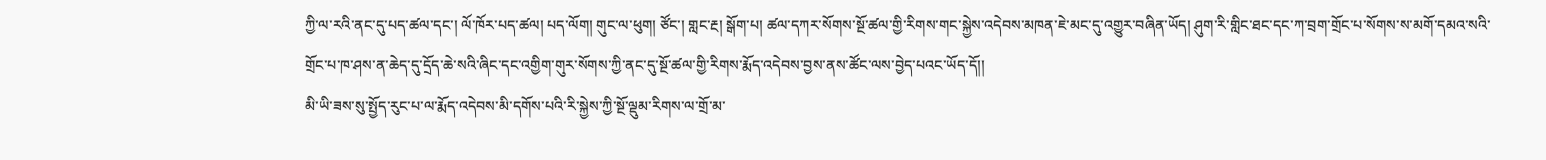ཀྱི་ལ་རའི་ནང་དུ་པད་ཚལ་དང་། ལོ་ཁོར་པད་ཚལ། པད་ལོག། གུང་ལ་ཕུག། ཙོང་། གླང་རྔ། སྒོག་པ། ཚལ་དཀར་སོགས་སྔོ་ཚལ་གྱི་རིགས་གང་སྐྱེས་འདེབས་མཁན་ཇེ་མང་དུ་འགྱུར་བཞིན་ཡོད། ཤུག་རི་གླིང་ཐང་དང་ཀ་བྲག་གྲོང་པ་སོགས་ས་མགོ་དམའ་སའི་གྲོང་པ་ཁ་ཤས་ན་ཆེད་དུ་དྲོད་ཆེ་སའི་ཞིང་དང་འགྱིག་གུར་སོགས་ཀྱི་ནང་དུ་སྔོ་ཚལ་གྱི་རིགས་རྨོད་འདེབས་བྱས་ནས་ཚོང་ལས་བྱེད་པའང་ཡོད་དོ།།
མི་ཡི་ཟས་སུ་སྤྱོད་རུང་པ་ལ་རྨོད་འདེབས་མི་དགོས་པའི་རི་སྐྱེས་ཀྱི་སྔོ་ལྡུམ་རིགས་ལ་གྲོ་མ་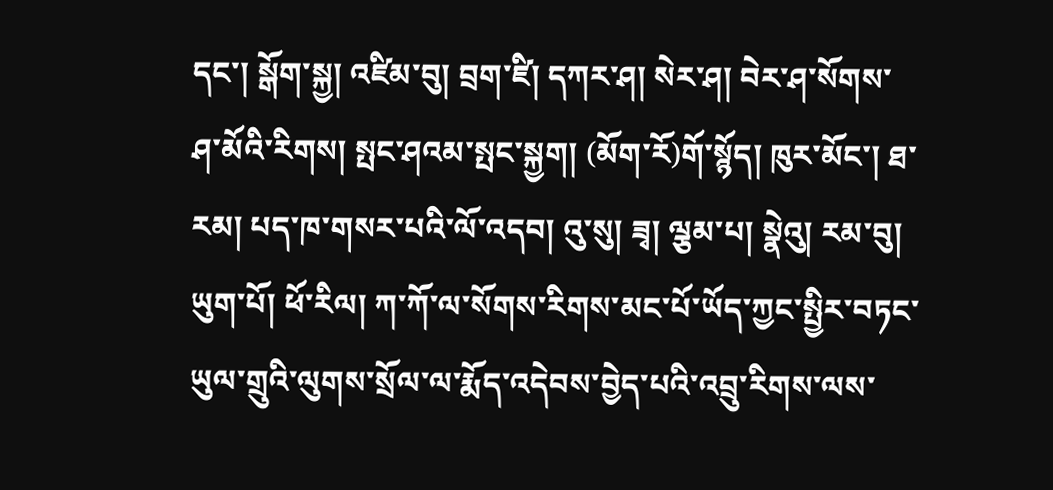དང་། སྒོག་སྐྱ། འཛིམ་བུ། བྲག་ཛི། དཀར་ཤ། སེར་ཤ། བེར་ཤ་སོགས་ཤ་མོའི་རིགས། སྤང་ཤའམ་སྤང་སྐྱག། (མོག་རོ)གོ་སྙོད། ཁུར་མོང་། ཐ་རམ། པད་ཁ་གསར་པའི་ལོ་འདབ། འུ་སུ། ཟྭ། ལྕམ་པ། སྣེའུ། རམ་བུ། ཡུག་པོ། ཕོ་རིལ། ཀ་ཀོ་ལ་སོགས་རིགས་མང་པོ་ཡོད་ཀྱང་སྤྱིར་བཏང་ཡུལ་གྲུའི་ལུགས་སྲོལ་ལ་རྨོད་འདེབས་བྱེད་པའི་འབྲུ་རིགས་ལས་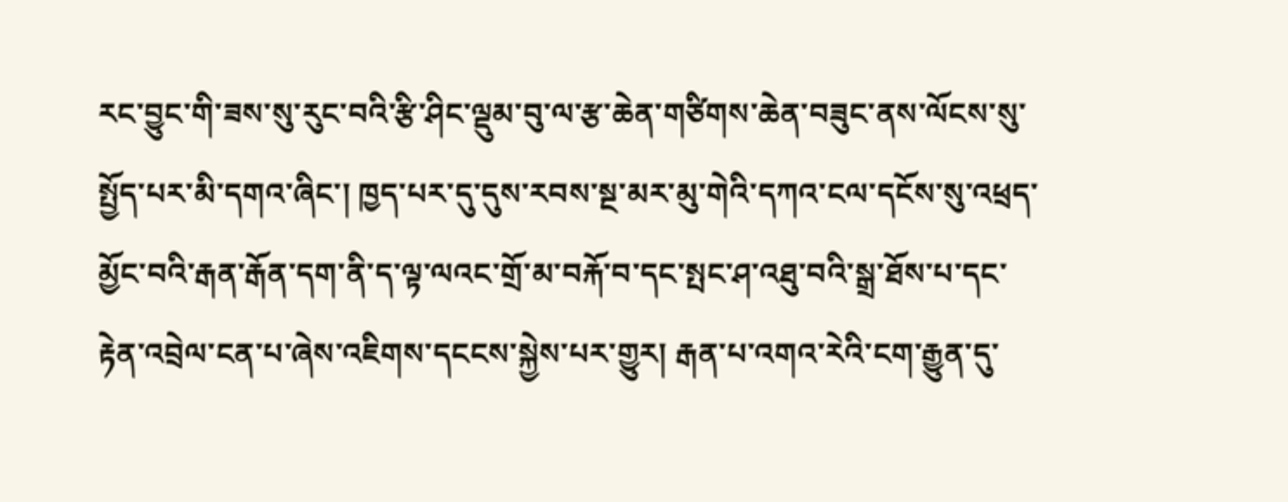རང་བྱུང་གི་ཟས་སུ་རུང་བའི་རྩི་ཤིང་ལྡུམ་བུ་ལ་རྩ་ཆེན་གཙིགས་ཆེན་བཟུང་ནས་ལོངས་སུ་སྤྱོད་པར་མི་དགའ་ཞིང་། ཁྱད་པར་དུ་དུས་རབས་སྔ་མར་མུ་གེའི་དཀའ་ངལ་དངོས་སུ་འཕྲད་མྱོང་བའི་རྒན་རྒོན་དག་ནི་ད་ལྟ་ལའང་གྲོ་མ་བརྐོ་བ་དང་སྤང་ཤ་འཐུ་བའི་སྒྲ་ཐོས་པ་དང་རྟེན་འབྲེལ་ངན་པ་ཞེས་འཇིགས་དངངས་སྐྱེས་པར་གྱུར། རྒན་པ་འགའ་རེའི་ངག་རྒྱུན་དུ་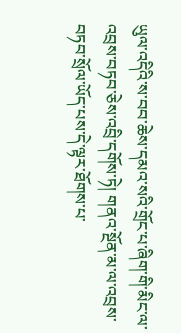ཡུལ་འདིའི་ས་བབ་ཆེས་དམའ་སའི་གྲོང་པ་ཞིག་གི་མིང་ལ་འབྲས་བཏབ་ཅེས་འབྲི་དགོས་ཏེ། གནའ་སྔོན་མ་ལ་འབྲས་བཏབ་སྲོལ་ཡོད་པས་དེ་ལྟར་ཐོགས་པ་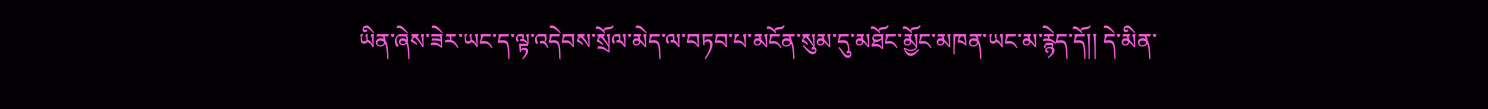ཡིན་ཞེས་ཟེར་ཡང་ད་ལྟ་འདེབས་སྲོལ་མེད་ལ་བཏབ་པ་མངོན་སུམ་དུ་མཐོང་མྱོང་མཁན་ཡང་མ་རྙེད་དོ།། དེ་མིན་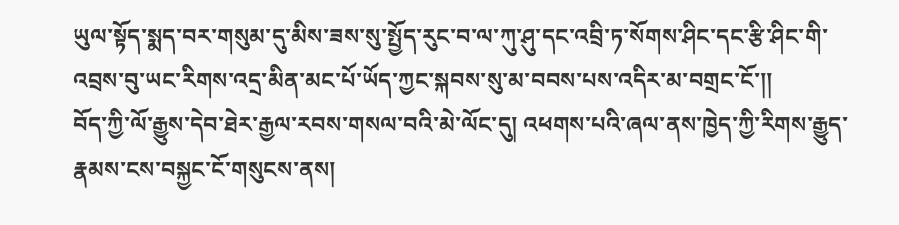ཡུལ་སྟོད་སྨད་བར་གསུམ་དུ་མིས་ཟས་སུ་སྤྱོད་རུང་བ་ལ་ཀུ་ཤུ་དང་འབྲི་ཏ་སོགས་ཤིང་དང་རྩི་ཤིང་གི་འབྲས་བུ་ཡང་རིགས་འདྲ་མིན་མང་པོ་ཡོད་ཀྱང་སྐབས་སུ་མ་བབས་པས་འདིར་མ་བགྲང་ངོ་།།
བོད་ཀྱི་ལོ་རྒྱུས་དེབ་ཐེར་རྒྱལ་རབས་གསལ་བའི་མེ་ལོང་དུ། འཕགས་པའི་ཞལ་ནས་ཁྱེད་ཀྱི་རིགས་རྒྱུད་རྣམས་ངས་བསྐྱང་ངོ་གསུངས་ནས།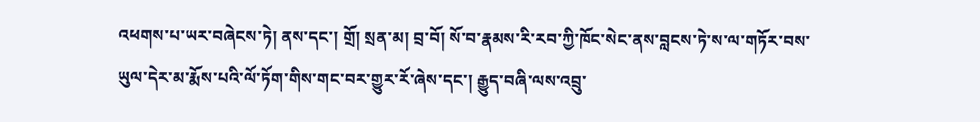འཕགས་པ་ཡར་བཞེངས་ཏེ། ནས་དང་། གྲོ། སྲན་མ། བྲ་བོ། སོ་བ་རྣམས་རི་རབ་ཀྱི་ཁོང་སེང་ནས་བླངས་ཏེ་ས་ལ་གཏོར་བས་ཡུལ་དེར་མ་རྨོས་པའི་ལོ་ཏོག་གིས་གང་བར་གྱུར་རོ་ཞེས་དང་། རྒྱུད་བཞི་ལས་འབྲུ་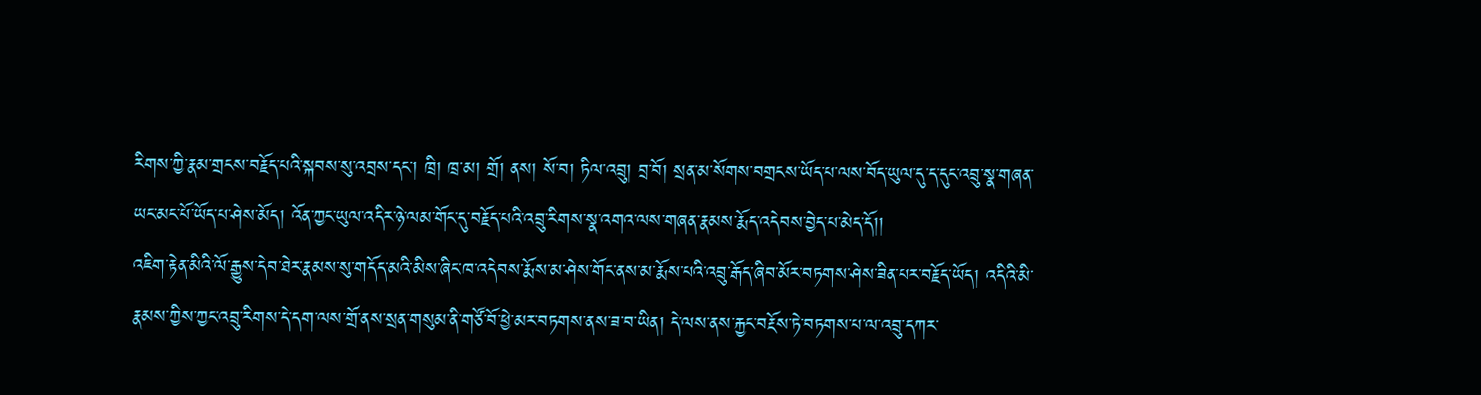རིགས་ཀྱི་རྣམ་གྲངས་བརྗོད་པའི་སྐབས་སུ་འབྲས་དང་། ཁྲི། ཁྲ་མ། གྲོ། ནས། སོ་བ། ཏིལ་འབྲུ། བྲ་བོ། སྲན་མ་སོགས་བགྲངས་ཡོད་པ་ལས་བོད་ཡུལ་དུ་ད་དུང་འབྲུ་སྣ་གཞན་ཡང་མང་པོ་ཡོད་པ་ཤེས་མོད། འོན་ཀྱང་ཡུལ་འདིར་ཉེ་ལམ་གོང་དུ་བརྗོད་པའི་འབྲུ་རིགས་སྣ་འགའ་ལས་གཞན་རྣམས་རྨོད་འདེབས་བྱེད་པ་མེད་དོ།།
འཇིག་རྟེན་མིའི་ལོ་རྒྱུས་དེབ་ཐེར་རྣམས་སུ་གདོད་མའི་མིས་ཞིང་ཁ་འདེབས་རྨོས་མ་ཤེས་གོང་ནས་མ་རྨོས་པའི་འབྲུ་རྒོད་ཞིབ་མོར་བཏགས་ཤེས་ཟིན་པར་བརྗོད་ཡོད། འདིའི་མི་རྣམས་ཀྱིས་ཀྱང་འབྲུ་རིགས་དེ་དག་ལས་གྲོ་ནས་སྲན་གསུམ་ནི་གཙོ་བོ་ཕྱེ་མར་བཏགས་ནས་ཟ་བ་ཡིན། དེ་ལས་ནས་རྐྱང་བརྔོས་ཏེ་བཏགས་པ་ལ་འབྲུ་དཀར་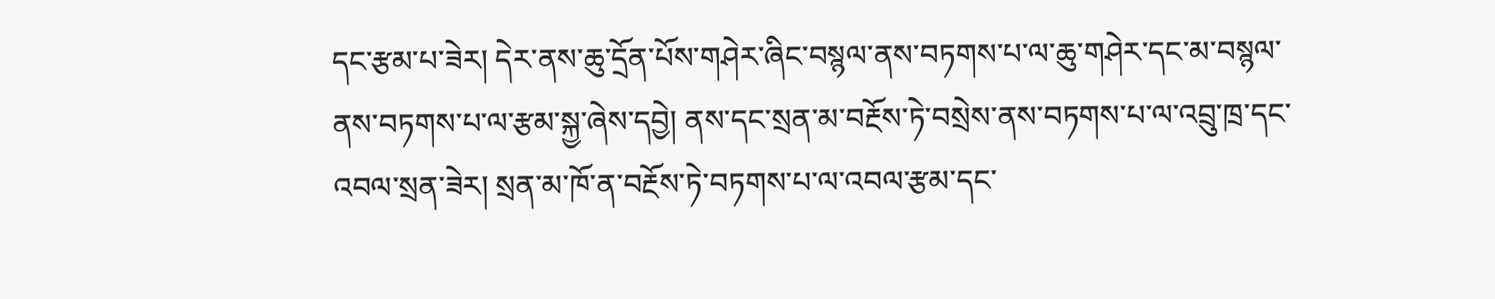དང་རྩམ་པ་ཟེར། དེར་ནས་ཆུ་དྲོན་པོས་གཤེར་ཞིང་བསྙལ་ནས་བཏགས་པ་ལ་ཆུ་གཤེར་དང་མ་བསྙལ་ནས་བཏགས་པ་ལ་རྩམ་སྐྱ་ཞེས་དབྱེ། ནས་དང་སྲན་མ་བརྔོས་ཏེ་བསྲེས་ནས་བཏགས་པ་ལ་འབྲུ་ཁྲ་དང་འབལ་སྲན་ཟེར། སྲན་མ་ཁོ་ན་བརྔོས་ཏེ་བཏགས་པ་ལ་འབལ་རྩམ་དང་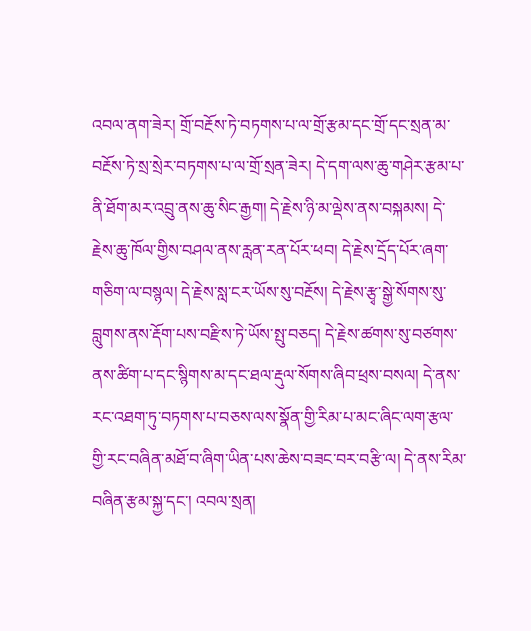འབལ་ནག་ཟེར། གྲོ་བརྔོས་ཏེ་བཏགས་པ་ལ་གྲོ་རྩམ་དང་གྲོ་དང་སྲན་མ་བརྔོས་ཏེ་སྲ་སྲེར་བཏགས་པ་ལ་གྲོ་སྲན་ཟེར། དེ་དག་ལས་ཆུ་གཤེར་རྩམ་པ་ནི་ཐོག་མར་འབྲུ་ནས་ཆུ་སིང་རྒྱག། དེ་རྗེས་ཉི་མ་ལྡེས་ནས་བསྐམས། དེ་རྗེས་ཆུ་ཁོལ་གྱིས་བཤལ་ནས་རླན་རན་པོར་ཕབ། དེ་རྗེས་དྲོད་པོར་ཞག་གཅིག་ལ་བསྙལ། དེ་རྗེས་སླ་ངར་ཡོས་སུ་བརྔོས། དེ་རྗེས་རྩྭ་སྒྱེ་སོགས་སུ་བླུགས་ནས་རྡོག་པས་བརྫིས་ཏེ་ཡོས་སྤུ་བཅད། དེ་རྗེས་ཚགས་སུ་བཙགས་ནས་ཚིག་པ་དང་སྙིགས་མ་དང་ཐལ་རྡུལ་སོགས་ཞིབ་ཕྲས་བསལ། དེ་ནས་རང་འཐག་ཏུ་བཏགས་པ་བཅས་ལས་སྣོན་གྱི་རིམ་པ་མང་ཞིང་ལག་རྩལ་གྱི་རང་བཞིན་མཐོ་བ་ཞིག་ཡིན་པས་ཆེས་བཟང་བར་བརྩི་ལ། དེ་ནས་རིམ་བཞིན་རྩམ་སྐྱ་དང་། འབལ་སྲན།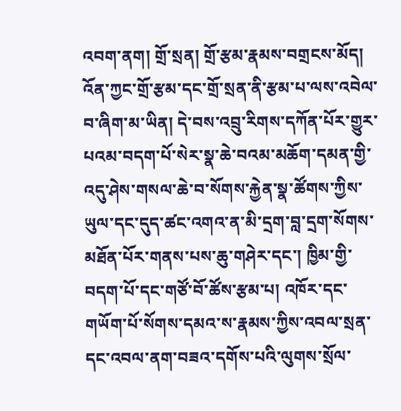འབག་ནག། གྲོ་སྲན། གྲོ་རྩམ་རྣམས་བགྲངས་མོད། འོན་ཀྱང་གྲོ་རྩམ་དང་གྲོ་སྲན་ནི་རྩམ་པ་ལས་འབེལ་བ་ཞིག་མ་ཡིན། དེ་བས་འབྲུ་རིགས་དཀོན་པོར་གྱུར་པའམ་བདག་པོ་སེར་སྣ་ཆེ་བའམ་མཆོག་དམན་གྱི་འདུ་ཤེས་གསལ་ཆེ་བ་སོགས་རྐྱེན་སྣ་ཚོགས་ཀྱིས་ཡུལ་དང་དུད་ཚང་འགའ་ན་མི་དྲག་བླ་དྲག་སོགས་མཐོན་པོར་གནས་པས་ཆུ་གཤེར་དང་། ཁྱིམ་གྱི་བདག་པོ་དང་གཙོ་བོ་ཚོས་རྩམ་པ། འཁོར་དང་གཡོག་པོ་སོགས་དམའ་ས་རྣམས་ཀྱིས་འབལ་སྲན་དང་འབལ་ནག་བཟའ་དགོས་པའི་ལུགས་སྲོལ་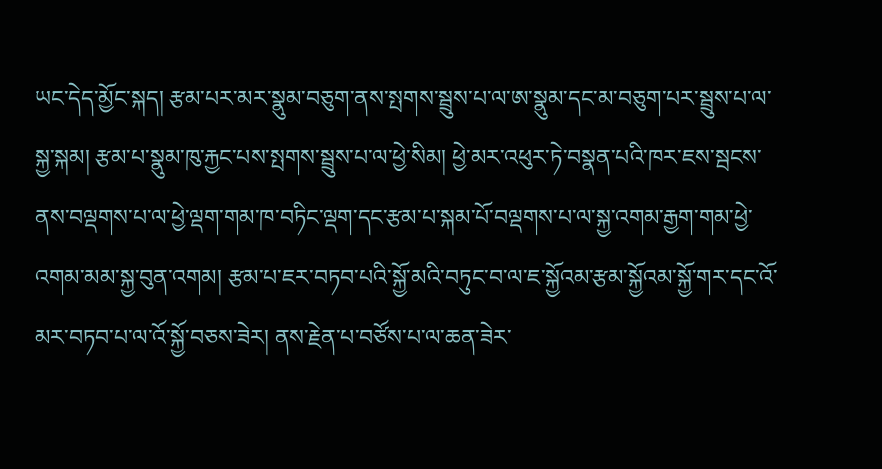ཡང་དེད་མྱོང་སྐད། རྩམ་པར་མར་སྣུམ་བཅུག་ནས་སྤགས་སྦྲུས་པ་ལ་ཨ་སྣུམ་དང་མ་བཅུག་པར་སྦྲུས་པ་ལ་སྐྱ་སྐམ། རྩམ་པ་སྣུམ་ཁུ་རྐྱང་པས་སྤགས་སྦྲུས་པ་ལ་ཕྱེ་སིམ། ཕྱེ་མར་འཕུར་ཏེ་བསྣན་པའི་ཁར་ཇས་སྦངས་ནས་བལྡགས་པ་ལ་ཕྱེ་ལྡག་གམ་ཁ་བཏིང་ལྡག་དང་རྩམ་པ་སྐམ་པོ་བལྡགས་པ་ལ་སྐྱ་འགམ་རྒྱག་གམ་ཕྱེ་འགམ་མམ་སྐྱ་བུན་འགམ། རྩམ་པ་ཇར་བཏབ་པའི་སྐྱོ་མའི་བཏུང་བ་ལ་ཇ་སྐྱོའམ་རྩམ་སྐྱོའམ་སྐྱོ་གར་དང་འོ་མར་བཏབ་པ་ལ་འོ་སྐྱོ་བཅས་ཟེར། ནས་རྗེན་པ་བཙོས་པ་ལ་ཆན་ཟེར་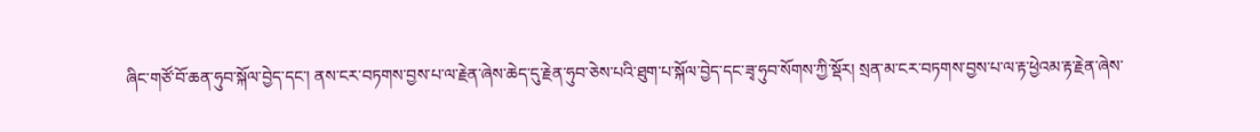ཞིང་གཙོ་བོ་ཆན་ཧུབ་སྐོལ་བྱེད་དང་། ནས་ངར་བཏགས་བྱས་པ་ལ་རྗེན་ཞེས་ཆེད་དུ་རྗེན་ཧུབ་ཅེས་པའི་ཐུག་པ་སྐོལ་བྱེད་དང་ཟྭ་ཧུབ་སོགས་ཀྱི་སྡོར། སྲན་མ་ངར་བཏགས་བྱས་པ་ལ་རྟ་ཕྱེའམ་རྟ་རྗེན་ཞེས་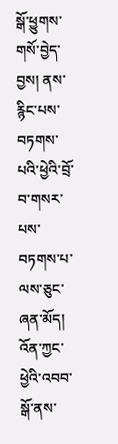སྒོ་ཕྱུགས་གསོ་བྱེད་བྱས། ནས་རྙིང་པས་བཏགས་པའི་ཕྱེའི་བྲོ་བ་གསར་པས་བཏགས་པ་ལས་ཅུང་ཞན་མོད། འོན་ཀྱང་ཕྱེའི་འབབ་སྒོ་ནས་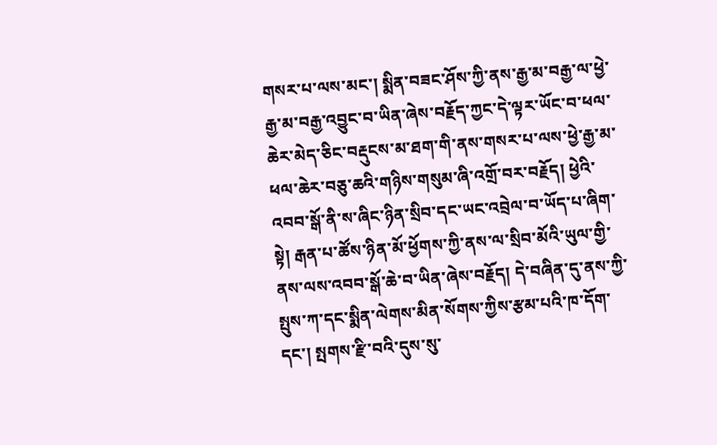གསར་པ་ལས་མང་། སྨིན་བཟང་ཤོས་ཀྱི་ནས་རྒྱ་མ་བརྒྱ་ལ་ཕྱེ་རྒྱ་མ་བརྒྱ་འབྱུང་བ་ཡིན་ཞེས་བརྗོད་ཀྱང་དེ་ལྟར་ཡོང་བ་ཕལ་ཆེར་མེད་ཅིང་བརྡུངས་མ་ཐག་གི་ནས་གསར་པ་ལས་ཕྱེ་རྒྱ་མ་ཕལ་ཆེར་བཅུ་ཆའི་གཉིས་གསུམ་ཞི་འགྲོ་བར་བརྗོད། ཕྱེའི་འབབ་སྒོ་ནི་ས་ཞིང་ཉིན་སྲིབ་དང་ཡང་འབྲེལ་བ་ཡོད་པ་ཞིག་སྟེ། རྒན་པ་ཚོས་ཉིན་མོ་ཕྱོགས་ཀྱི་ནས་ལ་སྲིབ་མོའི་ཡུལ་གྱི་ནས་ལས་འབབ་སྒོ་ཆེ་བ་ཡིན་ཞེས་བརྗོད། དེ་བཞིན་དུ་ནས་ཀྱི་སྤུས་ཀ་དང་སྨིན་ལེགས་མིན་སོགས་ཀྱིས་རྩམ་པའི་ཁ་དོག་དང་། སྤགས་རྫི་བའི་དུས་སུ་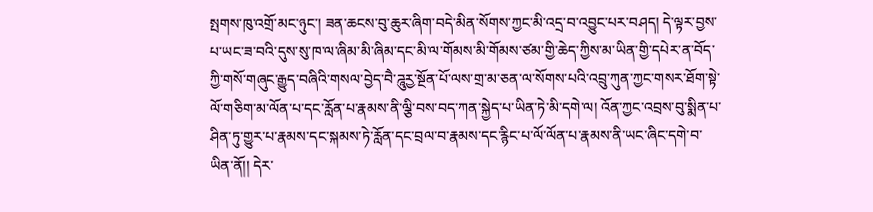སྤགས་ཁུ་འགྲོ་མང་ཉུང་། ཟན་ཆངས་བུ་ཆུར་ཞིག་བདེ་མིན་སོགས་ཀྱང་མི་འདྲ་བ་འབྱུང་པར་བཤད། དེ་ལྟར་བྱས་པ་ཡང་ཟ་བའི་དུས་སུ་ཁ་ལ་ཞིམ་མི་ཞིམ་དང་མི་ལ་གོམས་མི་གོམས་ཙམ་གྱི་ཆེད་ཀྱིས་མ་ཡིན་གྱི་དཔེར་ན་བོད་ཀྱི་གསོ་གཞུང་རྒྱུད་བཞིའི་གསལ་བྱེད་བཻ་ཌཱུརྱ་སྔོན་པོ་ལས་གྲ་མ་ཅན་ལ་སོགས་པའི་འབྲུ་ཀུན་ཀྱང་གསར་ཐོག་སྟེ་ལོ་གཅིག་མ་ལོན་པ་དང་རློན་པ་རྣམས་ནི་ལྕི་བས་བད་ཀན་སྐྱེད་པ་ཡིན་ཏེ་མི་དགེ་ལ། འོན་ཀྱང་འབྲས་བུ་སྨིན་པ་ཤིན་ཏུ་གྱུར་པ་རྣམས་དང་སྐམས་ཏེ་རློན་དང་བྲལ་བ་རྣམས་དང་རྙིང་པ་ལོ་ལོན་པ་རྣམས་ནི་ཡང་ཞིང་དགེ་བ་ཡིན་ནོ།། དེར་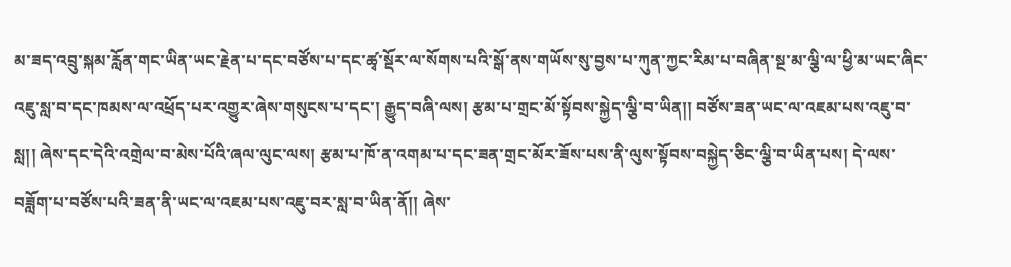མ་ཟད་འབྲུ་སྐམ་རློན་གང་ཡིན་ཡང་རྗེན་པ་དང་བཙོས་པ་དང་ཚྭ་སྡོར་ལ་སོགས་པའི་སྒོ་ནས་གཡོས་སུ་བྱས་པ་ཀུན་ཀྱང་རིམ་པ་བཞིན་སྔ་མ་ལྕི་ལ་ཕྱི་མ་ཡང་ཞིང་འཇུ་སླ་བ་དང་ཁམས་ལ་འཕྲོད་པར་འགྱུར་ཞེས་གསུངས་པ་དང་། རྒྱུད་བཞི་ལས། རྩམ་པ་གྲང་མོ་སྟོབས་སྐྱེད་ལྕི་བ་ཡིན།། བཙོས་ཟན་ཡང་ལ་འཇམ་པས་འཇུ་བ་སླ།། ཞེས་དང་དེའི་འགྲེལ་བ་མེས་པོའི་ཞལ་ལུང་ལས། རྩམ་པ་ཁོ་ན་འགམ་པ་དང་ཟན་གྲང་མོར་ཟོས་པས་ནི་ལུས་སྟོབས་བསྐྱེད་ཅིང་ལྕི་བ་ཡིན་པས། དེ་ལས་བཟློག་པ་བཙོས་པའི་ཟན་ནི་ཡང་ལ་འཇམ་པས་འཇུ་བར་སླ་བ་ཡིན་ནོ།། ཞེས་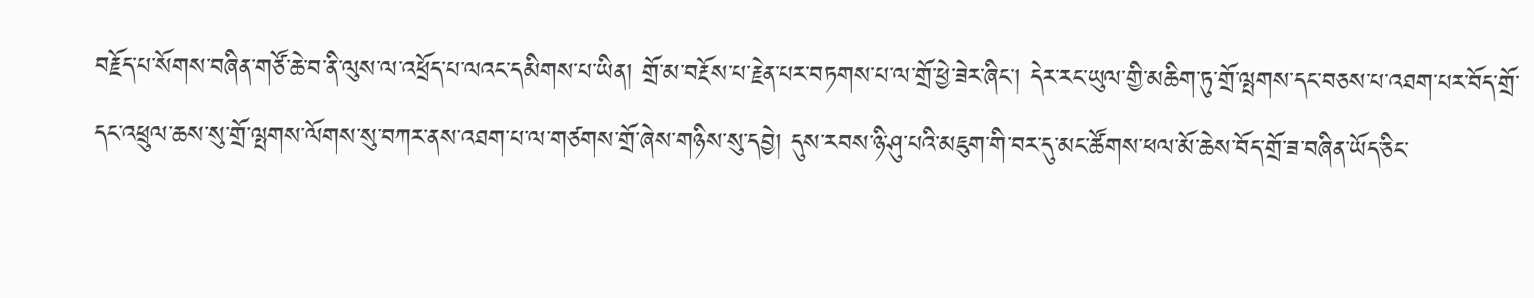བརྗོད་པ་སོགས་བཞིན་གཙོ་ཆེ་བ་ནི་ལུས་ལ་འཕྲོད་པ་ལའང་དམིགས་པ་ཡིན། གྲོ་མ་བརྔོས་པ་རྗེན་པར་བཏགས་པ་ལ་གྲོ་ཕྱེ་ཟེར་ཞིང་། དེར་རང་ཡུལ་གྱི་མཆིག་ཏུ་གྲོ་ལྤགས་དང་བཅས་པ་འཐག་པར་བོད་གྲོ་དང་འཕྲུལ་ཆས་སུ་གྲོ་ལྤགས་ལོགས་སུ་བཀར་ནས་འཐག་པ་ལ་གཙགས་གྲོ་ཞེས་གཉིས་སུ་དབྱེ། དུས་རབས་ཉི་ཤུ་པའི་མཇུག་གི་བར་དུ་མང་ཚོགས་ཕལ་མོ་ཆེས་བོད་གྲོ་ཟ་བཞིན་ཡོད་ཅིང་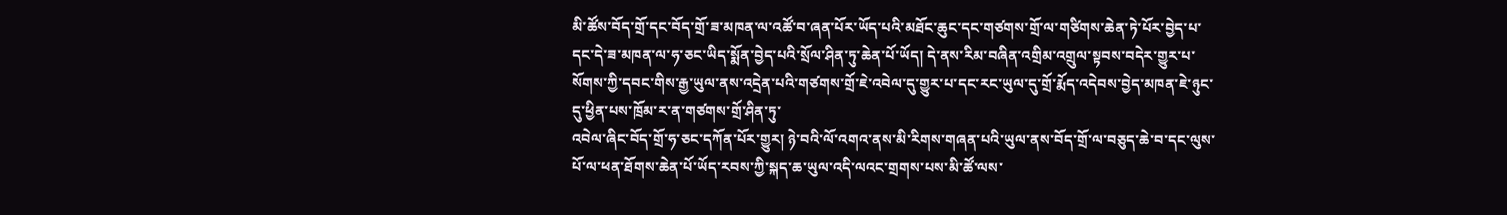མི་ཚོས་བོད་གྲོ་དང་བོད་གྲོ་ཟ་མཁན་ལ་འཚོ་བ་ཞན་པོར་ཡོད་པའི་མཐོང་ཆུང་དང་གཙགས་གྲོ་ལ་གཙིགས་ཆེན་ཏེ་པོར་བྱེད་པ་དང་དེ་ཟ་མཁན་ལ་ཧ་ཅང་ཡིད་སྨོན་བྱེད་པའི་སྲོལ་ཤིན་ཏུ་ཆེན་པོ་ཡོད། དེ་ནས་རིམ་བཞིན་འགྲིམ་འགྲུལ་སྟབས་བདེར་གྱུར་པ་སོགས་ཀྱི་དབང་གིས་རྒྱ་ཡུལ་ནས་འདྲེན་པའི་གཙགས་གྲོ་ཇེ་འབེལ་དུ་གྱུར་པ་དང་རང་ཡུལ་དུ་གྲོ་རྨོད་འདེབས་བྱེད་མཁན་ཇེ་ཉུང་དུ་ཕྱིན་པས་ཁྲོམ་ར་ན་གཙགས་གྲོ་ཤིན་ཏུ་
འབེལ་ཞིང་བོད་གྲོ་ཧ་ཅང་དཀོན་པོར་གྱུར། ཉེ་བའི་ལོ་འགའ་ནས་མི་རིགས་གཞན་པའི་ཡུལ་ནས་བོད་གྲོ་ལ་བཅུད་ཆེ་བ་དང་ལུས་པོ་ལ་ཕན་ཐོགས་ཆེན་པོ་ཡོད་རབས་ཀྱི་སྐད་ཆ་ཡུལ་འདི་ལའང་གྲགས་པས་མི་ཚོ་ལས་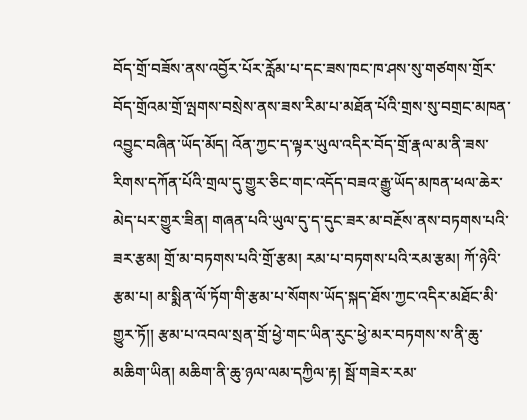བོད་གྲོ་བཟོས་ནས་འབྱོར་པོར་རློམ་པ་དང་ཟས་ཁང་ཁ་ཤས་སུ་གཙགས་གྲོར་བོད་གྲོའམ་གྲོ་ལྤགས་བསྲེས་ནས་ཟས་རིམ་པ་མཐོན་པོའི་གྲས་སུ་བགྲང་མཁན་འབྱུང་བཞིན་ཡོད་མོད། འོན་ཀྱང་ད་ལྟར་ཡུལ་འདིར་བོད་གྲོ་རྣལ་མ་ནི་ཟས་རིགས་དཀོན་པོའི་གྲལ་དུ་གྱུར་ཅིང་གང་འདོད་བཟའ་རྒྱུ་ཡོད་མཁན་ཕལ་ཆེར་མེད་པར་གྱུར་ཟིན། གཞན་པའི་ཡུལ་དུ་ད་དུང་ཟར་མ་བརྔོས་ནས་བཏགས་པའི་ཟར་རྩམ། གྲོ་མ་བཏགས་པའི་གྲོ་རྩམ། རམ་པ་བཏགས་པའི་རམ་རྩམ། ཀོ་ཉེའི་རྩམ་པ། མ་སྨིན་ལོ་ཏོག་གི་རྩམ་པ་སོགས་ཡོད་སྐད་ཐོས་ཀྱང་འདིར་མཐོང་མི་གྱུར་ཏོ།། རྩམ་པ་འབལ་སྲན་གྲོ་ཕྱེ་གང་ཡིན་རུང་ཕྱེ་མར་བཏགས་ས་ནི་ཆུ་མཆིག་ཡིན། མཆིག་ནི་ཆུ་ཉལ་ལམ་དཀྱིལ་རྟ། སྦོ་གཟེར་རམ་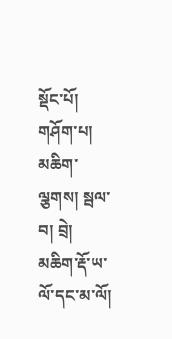སྡོང་པོ། གཤོག་པ། མཆིག་ལྕགས། སྦལ་བ། བྲེ། མཆིག་རྡོ་ཡ་ལོ་དང་མ་ལོ།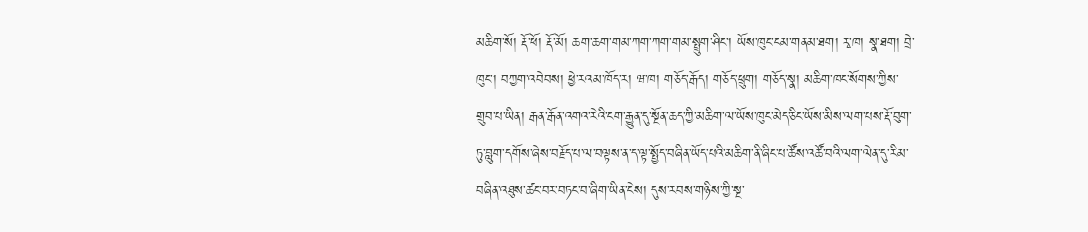མཆིག་སོ། རྡོ་ཕོ། རྡོ་མོ། ཆག་ཆག་གམ་ཀག་ཀག་གམ་སྤྲུག་ཤིང་། ཡོས་ཁུང་ངམ་གནམ་ཐག། རྭ་ཁ། སྣ་ཐག། བྲེ་ཁུང་། བཀྱག་འབེབས། ཕྱེ་རའམ་ཁོད་ར། ཝ་ཁ། གཅོད་རྒོད། གཅོད་ཕྲུག། གཅོད་སྣ། མཆིག་ཁང་སོགས་ཀྱིས་གྲུབ་པ་ཡིན། རྒན་རྒོན་འགའ་རེའི་ངག་རྒྱུན་དུ་སྔོན་ཆད་ཀྱི་མཆིག་ལ་ཡོས་ཁུང་མེད་ཅིང་ཡོས་མིས་ལག་པས་རྡོ་བུག་ཏུ་བླུག་དགོས་ཞེས་བརྗོད་པ་ལ་བལྟས་ན་ད་ལྟ་སྤྱོད་བཞིན་ཡོད་པའི་མཆིག་ནི་ཞིང་པ་ཚོས་འཚོ་བའི་ལག་ལེན་དུ་རིམ་བཞིན་འཐུས་ཚང་བར་བཏང་བ་ཞིག་ཡིན་ངེས། དུས་རབས་གཉིས་ཀྱི་སྔ་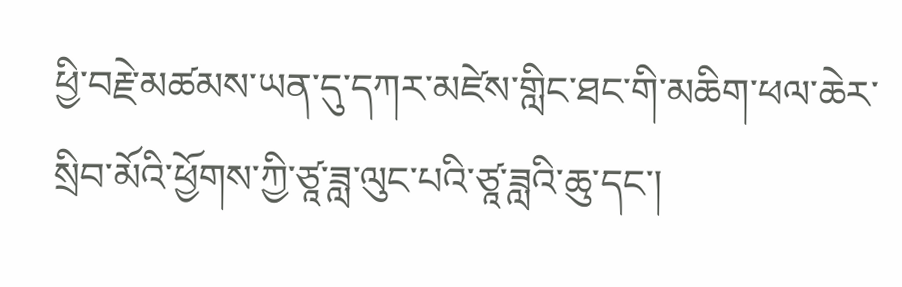ཕྱི་བརྗེ་མཚམས་ཡན་དུ་དཀར་མཛེས་གླིང་ཐང་གི་མཆིག་ཕལ་ཆེར་སྲིབ་མོའི་ཕྱོགས་ཀྱི་ཙཱ་ཟླ་ལུང་པའི་ཙཱ་ཟླའི་ཆུ་དང་།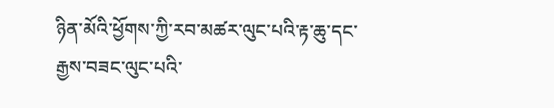ཉིན་མོའི་ཕྱོགས་ཀྱི་རབ་མཚར་ལུང་པའི་རྟ་ཆུ་དང་རྒྱས་བཟང་ལུང་པའི་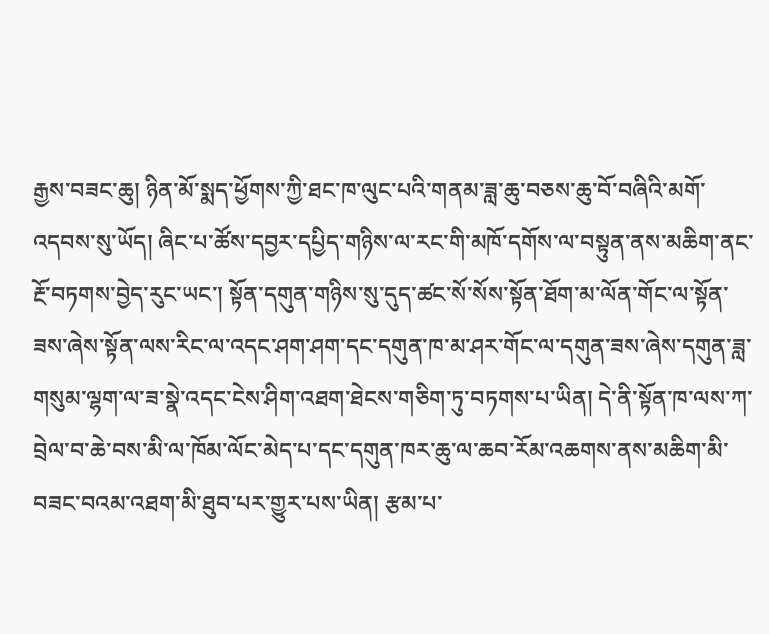རྒྱས་བཟང་ཆུ། ཉིན་མོ་སྨད་ཕྱོགས་ཀྱི་ཐང་ཁ་ལུང་པའི་གནམ་ཟླ་ཆུ་བཅས་ཆུ་བོ་བཞིའི་མགོ་འདབས་སུ་ཡོད། ཞིང་པ་ཚོས་དབྱར་དཔྱིད་གཉིས་ལ་རང་གི་མཁོ་དགོས་ལ་བསྟུན་ནས་མཆིག་ནང་རྔོ་བཏགས་བྱེད་རུང་ཡང་། སྟོན་དགུན་གཉིས་སུ་དུད་ཚང་སོ་སོས་སྟོན་ཐོག་མ་ལོན་གོང་ལ་སྟོན་ཟས་ཞེས་སྟོན་ལས་རིང་ལ་འདང་ཤག་ཤག་དང་དགུན་ཁ་མ་ཤར་གོང་ལ་དགུན་ཟས་ཞེས་དགུན་ཟླ་གསུམ་ལྷག་ལ་ཟ་སྣེ་འདང་ངེས་ཤིག་འཐག་ཐེངས་གཅིག་ཏུ་བཏགས་པ་ཡིན། དེ་ནི་སྟོན་ཁ་ལས་ཀ་བྲེལ་བ་ཆེ་བས་མི་ལ་ཁོམ་ལོང་མེད་པ་དང་དགུན་ཁར་ཆུ་ལ་ཆབ་རོམ་འཆགས་ནས་མཆིག་མི་བཟང་བའམ་འཐག་མི་ཐུབ་པར་གྱུར་པས་ཡིན། རྩམ་པ་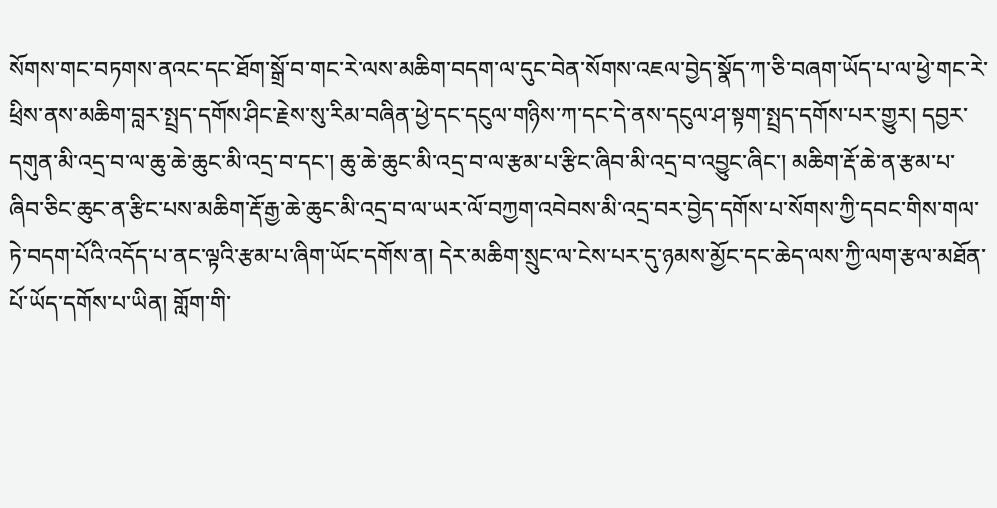སོགས་གང་བཏགས་ནའང་དང་ཐོག་སྒྲོ་བ་གང་རེ་ལས་མཆིག་བདག་ལ་དུང་བེན་སོགས་འཇལ་བྱེད་སྣོད་ཀ་ཅི་བཞག་ཡོད་པ་ལ་ཕྱེ་གང་རེ་ཕྲིས་ནས་མཆིག་བླར་སྤྲད་དགོས་ཤིང་རྗེས་སུ་རིམ་བཞིན་ཕྱེ་དང་དངུལ་གཉིས་ཀ་དང་དེ་ནས་དངུལ་ཤ་སྟག་སྤྲད་དགོས་པར་གྱུར། དབྱར་དགུན་མི་འདྲ་བ་ལ་ཆུ་ཆེ་ཆུང་མི་འདྲ་བ་དང་། ཆུ་ཆེ་ཆུང་མི་འདྲ་བ་ལ་རྩམ་པ་རྩིང་ཞིབ་མི་འདྲ་བ་འབྱུང་ཞིང་། མཆིག་རྡོ་ཆེ་ན་རྩམ་པ་ཞིབ་ཅིང་ཆུང་ན་རྩིང་པས་མཆིག་རྡོ་རྒྱ་ཆེ་ཆུང་མི་འདྲ་བ་ལ་ཡར་ལོ་བཀྱག་འབེབས་མི་འདྲ་བར་བྱེད་དགོས་པ་སོགས་ཀྱི་དབང་གིས་གལ་ཏེ་བདག་པོའི་འདོད་པ་ནང་ལྟའི་རྩམ་པ་ཞིག་ཡོང་དགོས་ན། དེར་མཆིག་སྲུང་ལ་ངེས་པར་དུ་ཉམས་མྱོང་དང་ཆེད་ལས་ཀྱི་ལག་རྩལ་མཐོན་པོ་ཡོད་དགོས་པ་ཡིན། གློག་གི་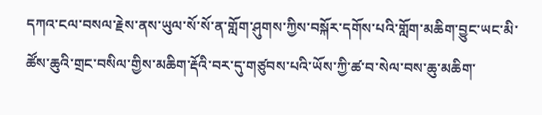དཀའ་ངལ་བསལ་རྗེས་ནས་ཡུལ་སོ་སོ་ན་གློག་ཤུགས་ཀྱིས་བསྐོར་དགོས་པའི་གློག་མཆིག་བྱུང་ཡང་མི་ཚོས་ཆུའི་གྲང་བསིལ་གྱིས་མཆིག་རྡོའི་བར་དུ་གཙུབས་པའི་ཡོས་ཀྱི་ཚ་བ་སེལ་བས་ཆུ་མཆིག་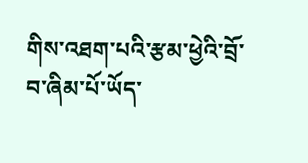གིས་འཐག་པའི་རྩམ་ཕྱེའི་བྲོ་བ་ཞིམ་པོ་ཡོད་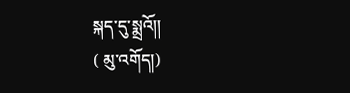སྐད་དུ་སྨྲའོ།།
( མུ་འགོད།)